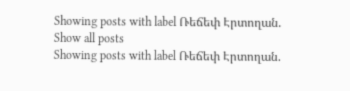Showing posts with label Ռեճեփ Էրտողան. Show all posts
Showing posts with label Ռեճեփ Էրտողան.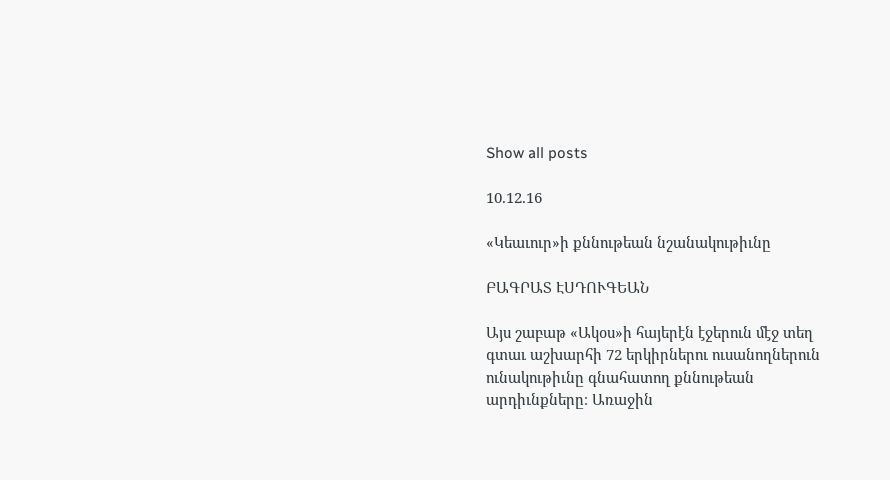Show all posts

10.12.16

«Կեաւուր»ի քննութեան նշանակութիւնը

ԲԱԳՐԱՏ ԷՍԴՈՒԳԵԱՆ

Այս շաբաթ «Ակօս»ի հայերէն էջերուն մէջ տեղ գտաւ աշխարհի 72 երկիրներու ուսանողներուն ունակութիւնը գնահատող քննութեան արդիւնքները։ Առաջին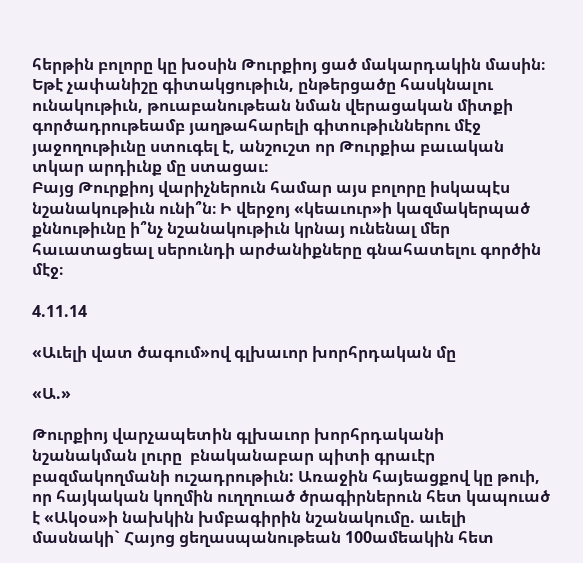հերթին բոլորը կը խօսին Թուրքիոյ ցած մակարդակին մասին։ Եթէ չափանիշը գիտակցութիւն, ընթերցածը հասկնալու ունակութիւն, թուաբանութեան նման վերացական միտքի գործադրութեամբ յաղթահարելի գիտութիւններու մէջ յաջողութիւնը ստուգել է, անշուշտ որ Թուրքիա բաւական տկար արդիւնք մը ստացաւ։
Բայց Թուրքիոյ վարիչներուն համար այս բոլորը իսկապէս նշանակութիւն ունի՞ն։ Ի վերջոյ «կեաւուր»ի կազմակերպած քննութիւնը ի՞նչ նշանակութիւն կրնայ ունենալ մեր հաւատացեալ սերունդի արժանիքները գնահատելու գործին մէջ։

4.11.14

«Աւելի վատ ծագում»ով գլխաւոր խորհրդական մը

«Ա.»

Թուրքիոյ վարչապետին գլխաւոր խորհրդականի նշանակման լուրը  բնականաբար պիտի գրաւէր բազմակողմանի ուշադրութիւն: Առաջին հայեացքով կը թուի, որ հայկական կողմին ուղղուած ծրագիրներուն հետ կապուած է «Ակօս»ի նախկին խմբագիրին նշանակումը. աւելի մասնակի` Հայոց ցեղասպանութեան 100ամեակին հետ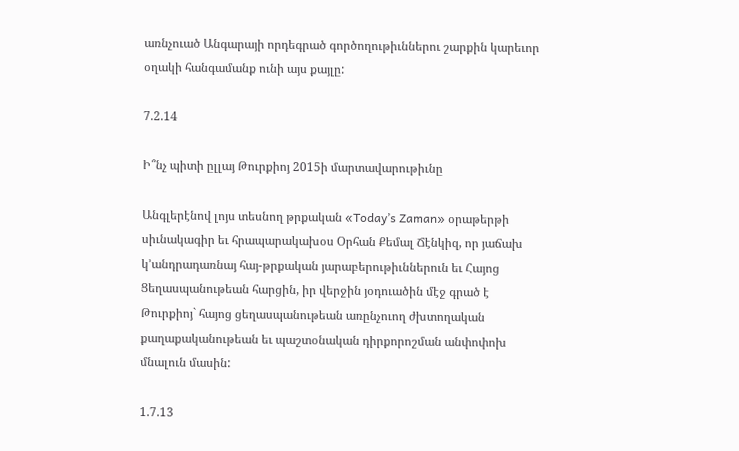առնչուած Անգարայի որդեգրած գործողութիւններու շարքին կարեւոր օղակի հանգամանք ունի այս քայլը:

7.2.14

Ի՞նչ պիտի ըլլայ Թուրքիոյ 2015ի մարտավարութիւնը

Անգլերէնով լոյս տեսնող թրքական «Today’s Zaman» օրաթերթի սիւնակագիր եւ հրապարակախօս Օրհան Քեմալ Ճէնկիզ, որ յաճախ կ՚անդրադառնայ հայ-թրքական յարաբերութիւններուն եւ Հայոց Ցեղասպանութեան հարցին, իր վերջին յօդուածին մէջ գրած է Թուրքիոյ` հայոց ցեղասպանութեան առընչուող ժխտողական քաղաքականութեան եւ պաշտօնական դիրքորոշման անփոփոխ մնալուն մասին:

1.7.13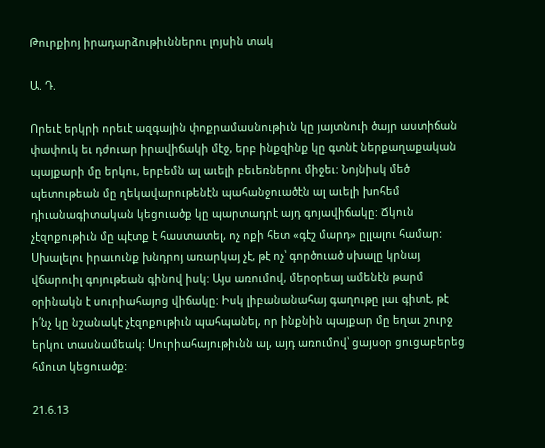Թուրքիոյ իրադարձութիւններու լոյսին տակ

Ա. Դ.

Որեւէ երկրի որեւէ ազգային փոքրամասնութիւն կը յայտնուի ծայր աստիճան փափուկ եւ դժուար իրավիճակի մէջ, երբ ինքզինք կը գտնէ ներքաղաքական պայքարի մը երկու, երբեմն ալ աւելի բեւեռներու միջեւ: Նոյնիսկ մեծ պետութեան մը ղեկավարութենէն պահանջուածէն ալ աւելի խոհեմ դիւանագիտական կեցուածք կը պարտադրէ այդ գոյավիճակը: Ճկուն չէզոքութիւն մը պէտք է հաստատել, ոչ ոքի հետ «գէշ մարդ» ըլլալու համար: Սխալելու իրաւունք խնդրոյ առարկայ չէ, թէ ոչ՝ գործուած սխալը կրնայ վճարուիլ գոյութեան գինով իսկ: Այս առումով, մերօրեայ ամենէն թարմ օրինակն է սուրիահայոց վիճակը: Իսկ լիբանանահայ գաղութը լաւ գիտէ, թէ ի՛նչ կը նշանակէ չէզոքութիւն պահպանել, որ ինքնին պայքար մը եղաւ շուրջ երկու տասնամեակ: Սուրիահայութիւնն ալ, այդ առումով՝ ցայսօր ցուցաբերեց հմուտ կեցուածք:

21.6.13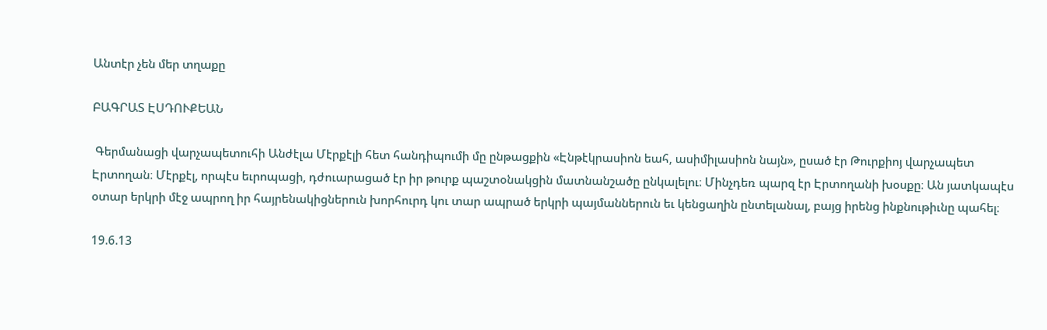Անտէր չեն մեր տղաքը

ԲԱԳՐԱՏ ԷՍԴՈՒՔԵԱՆ

 Գերմանացի վարչապետուհի Անժէլա Մէրքէլի հետ հանդիպումի մը ընթացքին «Էնթէկրասիոն եահ, ասիմիլասիոն նայն», ըսած էր Թուրքիոյ վարչապետ Էրտողան։ Մէրքէլ, որպէս եւրոպացի, դժուարացած էր իր թուրք պաշտօնակցին մատնանշածը ընկալելու։ Մինչդեռ պարզ էր Էրտողանի խօսքը։ Ան յատկապէս օտար երկրի մէջ ապրող իր հայրենակիցներուն խորհուրդ կու տար ապրած երկրի պայմաններուն եւ կենցաղին ընտելանալ, բայց իրենց ինքնութիւնը պահել։

19.6.13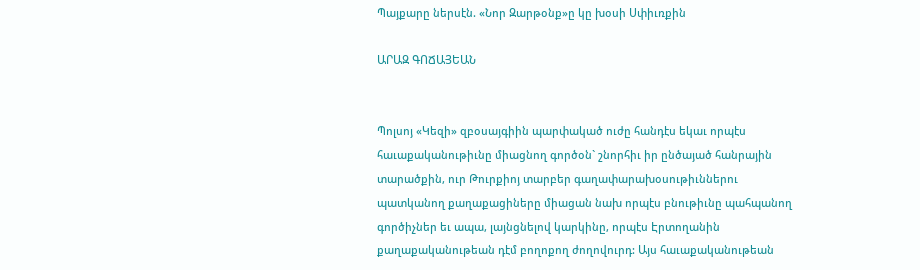Պայքարը ներսէն. «Նոր Զարթօնք»ը կը խօսի Սփիւռքին

ԱՐԱԶ ԳՈՃԱՅԵԱՆ


Պոլսոյ «Կեզի» զբօսայգիին պարփակած ուժը հանդէս եկաւ որպէս հաւաքականութիւնը միացնող գործօն` շնորհիւ իր ընծայած հանրային տարածքին, ուր Թուրքիոյ տարբեր գաղափարախօսութիւններու պատկանող քաղաքացիները միացան նախ որպէս բնութիւնը պահպանող գործիչներ եւ ապա, լայնցնելով կարկինը, որպէս Էրտողանին քաղաքականութեան դէմ բողոքող ժողովուրդ: Այս հաւաքականութեան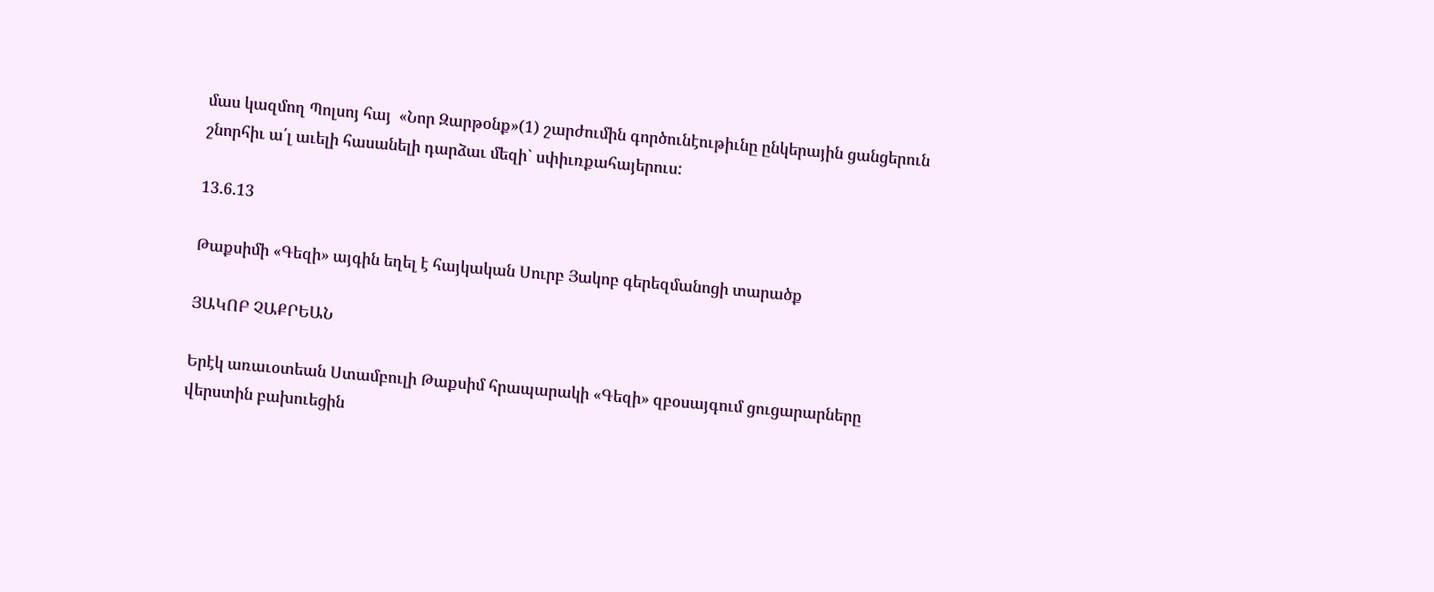մաս կազմող Պոլսոյ հայ  «Նոր Զարթօնք»(1) շարժումին գործունէութիւնը ընկերային ցանցերուն շնորհիւ ա՛լ աւելի հասանելի դարձաւ մեզի` սփիւռքահայերուս:

13.6.13

Թաքսիմի «Գեզի» այգին եղել է հայկական Սուրբ Յակոբ գերեզմանոցի տարածք

ՅԱԿՈԲ ՉԱՔՐԵԱՆ

Երէկ առաւօտեան Ստամբուլի Թաքսիմ հրապարակի «Գեզի» զբօսայգում ցուցարարները վերստին բախուեցին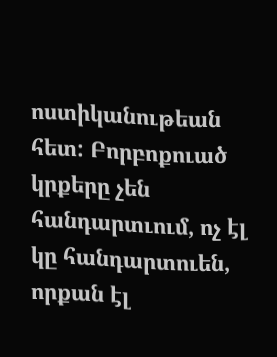ոստիկանութեան հետ: Բորբոքուած կրքերը չեն հանդարտւում, ոչ էլ կը հանդարտուեն, որքան էլ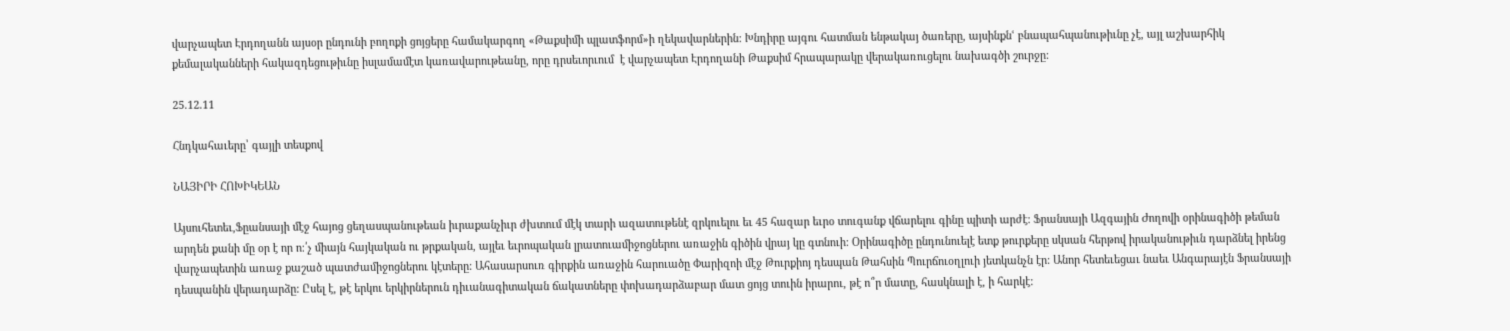վարչապետ Էրդողանն այսօր ընդունի բողոքի ցոյցերը համակարգող «Թաքսիմի պլատֆորմ»ի ղեկավարներին: Խնդիրը այգու հատման ենթակայ ծառերը, այսինքնՙ բնապահպանութիւնը չէ, այլ աշխարհիկ քեմալականների հակազդեցութիւնը իսլամամէտ կառավարութեանը, որը դրսեւորւում  է վարչապետ Էրդողանի Թաքսիմ հրապարակը վերակառուցելու նախագծի շուրջը:

25.12.11

Հնդկահաւերը՝ գայլի տեսքով

ՆԱՅԻՐԻ ՀՈԽԻԿԵԱՆ

Այսուհետեւ,Ֆըանսայի մէջ հայոց ցեղասպանութեան իւրաքանչիւր ժխտում մէկ տարի ազատութենէ զրկուելու եւ 45 հազար եւրօ տուգանք վճարելու գինը պիտի արժէ։ Ֆրանսայի Ազգային Ժողովի օրինագիծի թեման արդեն քանի մը օր է որ ո։՛չ միայն հայկական ու թրքական, այլեւ եւրոպական լրատուամիջոցներու առաջին գիծին վրայ կը գտնուի: Օրինագիծը ընդունուելէ ետք թուրքերը սկսան հերթով իրականութիւն դարձնել իրենց վարչապետին առաջ քաշած պատժամիջոցներու կէտերը: Ահասարսուռ գիրքին առաջին հարուածը Փարիզոի մէջ Թուրքիոյ դեսպան Թահսին Պուրճուօղլուի յետկանչն էր: Անոր հետեւեցաւ նաեւ Անգարայէն Ֆրանսայի դեսպանին վերադարձը: Ըսել է, թէ երկու երկիրներուն դիւանագիտական ճակատները փոխադարձաբար մատ ցոյց տուին իրարու, թէ ո՞ր մատը, հասկնալի է, ի հարկէ: